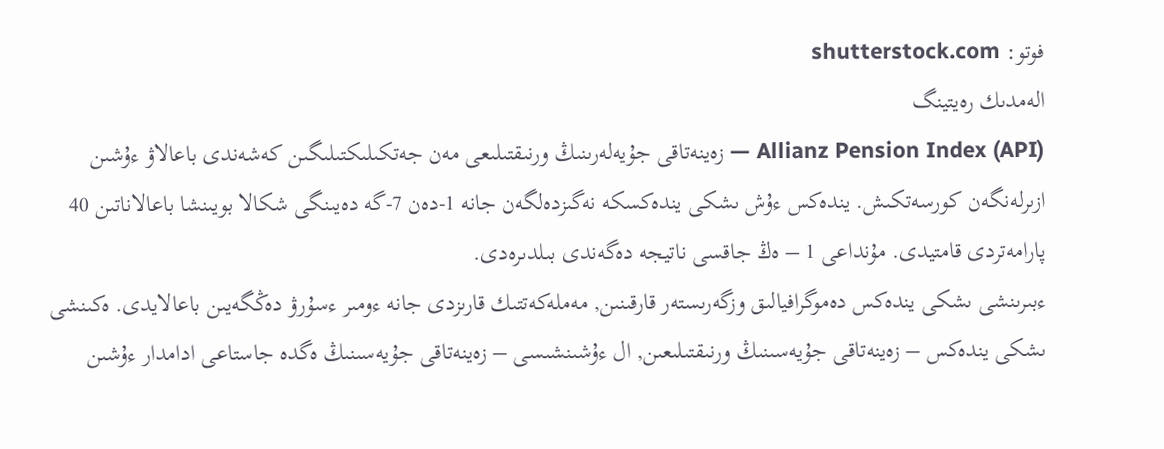فوتو: shutterstock.com
الەمدىك رەيتينگ
Allianz Pension Index (API) — زەينەتاقى جۇيەلەرىنىڭ ورنىقتىلىعى مەن جەتكىلىكتىلىگىن كەشەندى باعالاۋ ءۇشىن ازىرلەنگەن كورسەتكىش. يندەكس ءۇش ىشكى يندەكسكە نەگىزدەلگەن جانە 1-دەن 7-گە دەيىنگى شكالا بويىنشا باعالاناتىن 40 پارامەتردى قامتيدى. مۇنداعى 1 – ەڭ جاقسى ناتيجە دەگەندى بىلدىرەدى.
ءبىرىنشى ىشكى يندەكس دەموگرافيالىق وزگەرىستەر قارقىنىن, مەملەكەتتىك قارىزدى جانە ءومىر ءسۇرۋ دەڭگەيىن باعالايدى. ەكىنشى ىشكى يندەكس – زەينەتاقى جۇيەسىنىڭ ورنىقتىلىعىن, ال ءۇشىنشىسى – زەينەتاقى جۇيەسىنىڭ ەگدە جاستاعى ادامدار ءۇشىن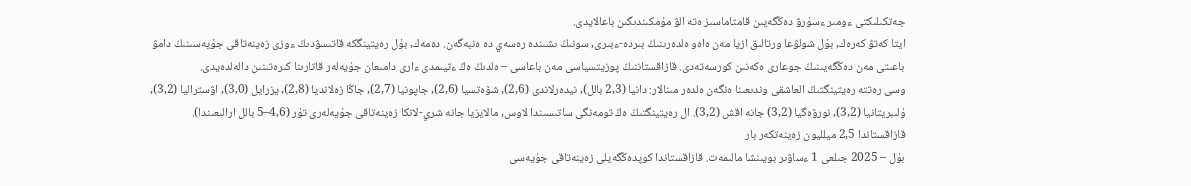جەتكىلىكتى ءومىر ءسۇرۋ دەڭگەيىن قامتاماسىز ەتە الۋ مۇمكىندىگىن باعالايدى.
ايتا كەتۋ كەرەك, بۇل شولۋعا ورتالىق ازيا مەن ەاەو ەلدەرىنىڭ بىردە-ءبىرى, سونىڭ ىشىندە رەسەي دە ەنبەگەن. دەمەك, بۇل رەيتينگكە قاتىسۋدىڭ ءوزى زەينەتاقى جۇيەسىنىڭ دامۋ باعىتى مەن دەڭگەيىنىڭ جوعارى ەكەنىن كورسەتەدى. قازاقستاننىڭ پوزيتسياسى مەن باعاسى – ەلدىڭ ەڭ ءتيىمدى ءارى دامىعان جۇيەلەر قاتارىنا كىرەتىنىن دالەلدەيدى.
وسى رەتتە رەيتينگتىڭ العاشقى وندىعىنا ەنگەن ەلدەر مىنالار: دانيا (2,3 بالل), نيدەرلاندى (2,6), شۆەتسيا (2,6), جاپونيا (2,7), جاڭا زەلانديا (2,8), يزرايل (3,0), اۋستراليا (3,2), ۇلىبريتانيا (3,2), نورۆەگيا (3,2) جانە اقش (3,2). ال رەيتينگتىڭ ەڭ تومەنگى ساتىسىندا لاوس, مالايزيا جانە شري-لانكا زەينەتاقى جۇيەلەرى تۇر (4,6–5 بالل ارالىعىندا).
قازاقستاندا 2,5 ميلليون زەينەتكەر بار
بۇل – 2025 جىلعى 1 ءساۋىر بويىنشا مالىمەت. قازاقستاندا كوپدەڭگەيلى زەينەتاقى جۇيەسى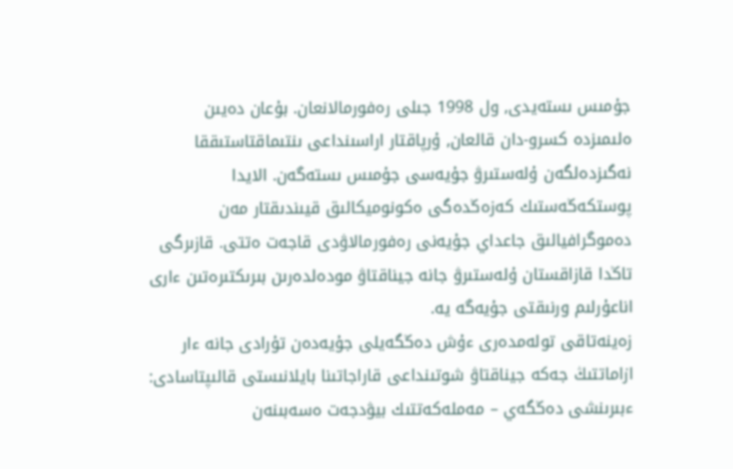جۇمىس ىستەيدى, ول 1998 جىلى رەفورمالانعان. بۇعان دەيىن ەلىمىزدە كسرو-دان قالعان, ۇرپاقتار اراسىنداعى ىنتىماقتاستىققا نەگىزدەلگەن ۇلەستىرۋ جۇيەسى جۇمىس ىستەگەن. الايدا پوستكەڭەستىك كەزەڭدەگى ەكونوميكالىق قيىندىقتار مەن دەموگرافيالىق جاعداي جۇيەنى رەفورمالاۋدى قاجەت ەتتى. قازىرگى تاڭدا قازاقستان ۇلەستىرۋ جانە جيناقتاۋ مودەلدەرىن بىرىكتىرەتىن ءارى اناعۇرلىم ورنىقتى جۇيەگە يە.
زەينەتاقى تولەمدەرى ءۇش دەڭگەيلى جۇيەدەن تۇرادى جانە ءار ازاماتتىڭ جەكە جيناقتاۋ شوتىنداعى قاراجاتىنا بايلانىستى قالىپتاسادى:
ءبىرىنشى دەڭگەي – مەملەكەتتىك بيۋدجەت ەسەبىنەن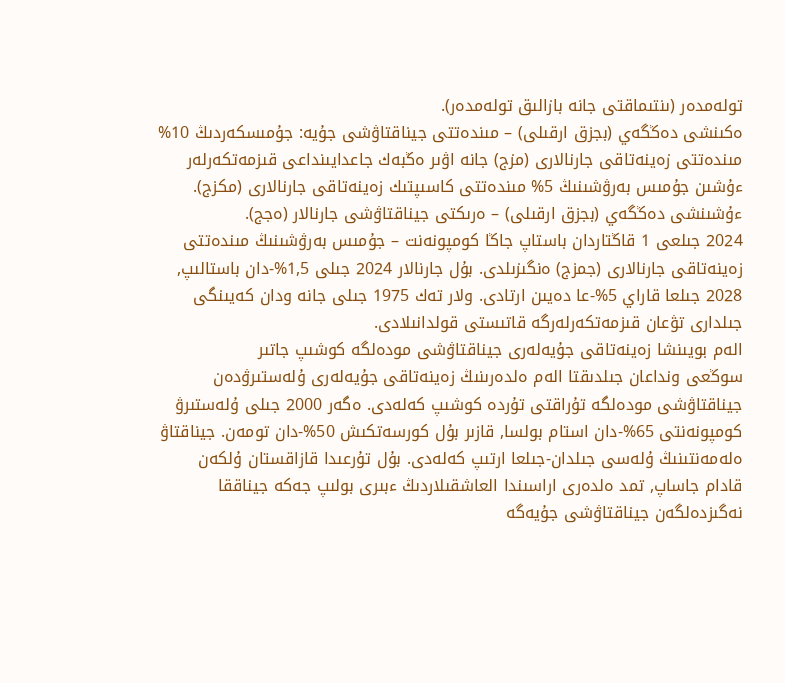تولەمدەر (ىنتىماقتى جانە بازالىق تولەمدەر).
ەكىنشى دەڭگەي (بجزق ارقىلى) – مىندەتتى جيناقتاۋشى جۇيە: جۇمىسكەردىڭ 10% مىندەتتى زەينەتاقى جارنالارى (مزج) جانە اۋىر ەڭبەك جاعدايىنداعى قىزمەتكەرلەر ءۇشىن جۇمىس بەرۋشىنىڭ 5% مىندەتتى كاسىپتىك زەينەتاقى جارنالارى (مكزج).
ءۇشىنشى دەڭگەي (بجزق ارقىلى) – ەرىكتى جيناقتاۋشى جارنالار (ەجج).
2024 جىلعى 1 قاڭتاردان باستاپ جاڭا كومپونەنت – جۇمىس بەرۋشىنىڭ مىندەتتى زەينەتاقى جارنالارى (جمزج) ەنگىزىلدى. بۇل جارنالار 2024 جىلى 1,5%-دان باستالىپ, 2028 جىلعا قاراي 5%-عا دەيىن ارتادى. ولار تەك 1975 جىلى جانە ودان كەيىنگى جىلدارى تۋعان قىزمەتكەرلەرگە قاتىستى قولدانىلادى.
الەم بويىنشا زەينەتاقى جۇيەلەرى جيناقتاۋشى مودەلگە كوشىپ جاتىر
سوڭعى ونداعان جىلدىقتا الەم ەلدەرىنىڭ زەينەتاقى جۇيەلەرى ۇلەستىرۋدەن جيناقتاۋشى مودەلگە تۇراقتى تۇردە كوشىپ كەلەدى. ەگەر 2000 جىلى ۇلەستىرۋ كومپونەنتى 65%-دان استام بولسا, قازىر بۇل كورسەتكىش 50%-دان تومەن. جيناقتاۋ ەلەمەنتىنىڭ ۇلەسى جىلدان-جىلعا ارتىپ كەلەدى. بۇل تۇرعىدا قازاقستان ۇلكەن قادام جاساپ, تمد ەلدەرى اراسىندا العاشقىلاردىڭ ءبىرى بولىپ جەكە جيناققا نەگىزدەلگەن جيناقتاۋشى جۇيەگە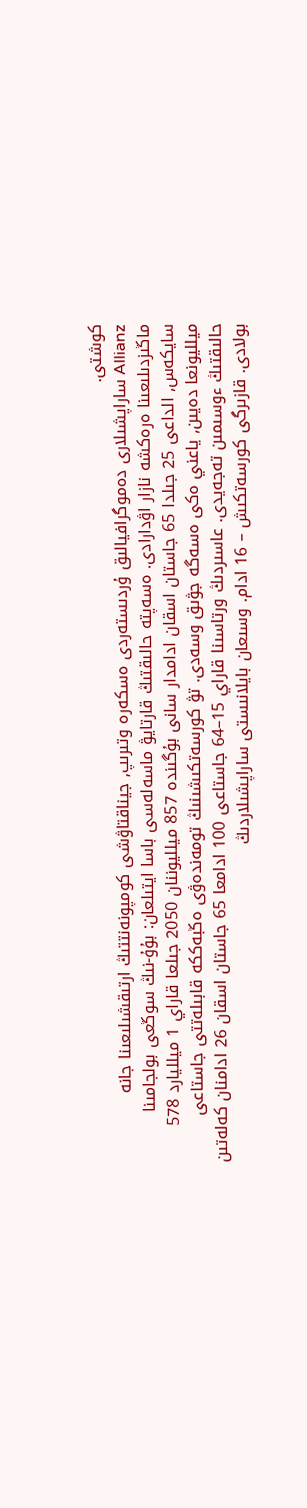كوشتى.
Allianz ساراپشىلارى دەموگرافيالىق ۇردىستەردى ەسكەرە وتىرىپ, جيناقتاۋشى كومپونەنتتىڭ ارتىقشىلىعىنا جانە ماڭىزدىلىعىنا ەرەكشە نازار اۋدارادى. ەسەپتە حالىقتىڭ قارتايۋ ماسەلەسى باسا ايتىلعان: بۇۇ-نىڭ سوڭعى بولجامىنا سايكەس, الداعى 25 جىلدا 65 جاستان اسقان ادامدار سانى بۇگىندە 857 ميلليوننان 2050 جىلعا قاراي 1 ميلليارد 578 ميلليونعا دەيىن, ياعني ەكى ەسەگە جۋىق وسەدى. تۋ كورسەتكىشىنىڭ تومەندەۋى ەڭبەككە قابىلەتتى جاستاعى حالىقتىڭ ءوسىمىن تەجەيدى. عاسىردىڭ ورتاسىنا قاراي 15–64 جاستاعى 100 ادامعا 65 جاستان اسقان 26 ادامنان كەلەتىن بولادى. قازىرگى كورسەتكىش – 16 ادام. وسىعان بايلانىستى ساراپشىلاردىڭ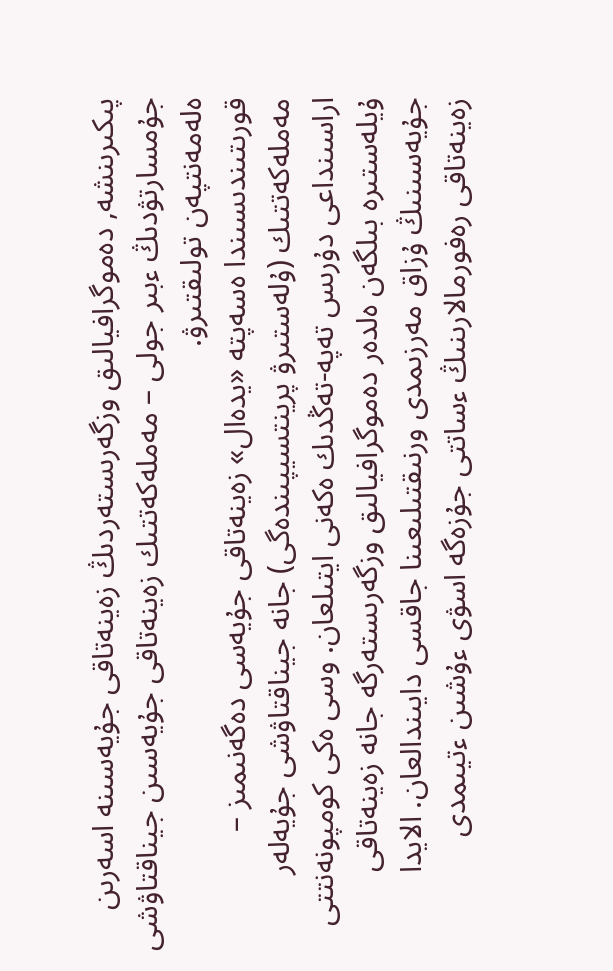پىكىرىنشە, دەموگرافيالىق وزگەرىستەردىڭ زەينەتاقى جۇيەسىنە اسەرىن جۇمسارتۋدىڭ ءبىر جولى – مەملەكەتتىك زەينەتاقى جۇيەسىن جيناقتاۋشى ەلەمەنتپەن تولىقتىرۋ.
قورىتىندىسىندا ەسەپتە «يدەال» زەينەتاقى جۇيەسى دەگەنىمىز – مەملەكەتتىك (ۇلەستىرۋ پرينتسيپىندەگى) جانە جيناقتاۋشى جۇيەلەر اراسىنداعى دۇرىس تەپە-تەڭدىك ەكەنى ايتىلعان. وسى ەكى كومپونەنتتى ۇيلەستىرە بىلگەن ەلدەر دەموگرافيالىق وزگەرىستەرگە جانە زەينەتاقى جۇيەسىنىڭ ۇزاق مەرزىمدى ورنىقتىلىعىنا جاقسى دايىندالعان. الايدا زەينەتاقى رەفورمالارىنىڭ ءساتتى جۇزەگە اسۋى ءۇشىن ءتيىمدى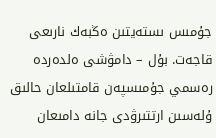جۇمىس ىستەيتىن ەڭبەك نارىعى قاجەت. بۇل – دامۋشى ەلدەردە رەسمي جۇمىسپەن قامتىلعان حالىق ۇلەسىن ارتتىرۋدى جانە دامىعان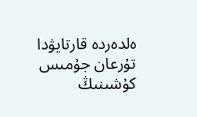ەلدەردە قارتايۋدا تۇرعان جۇمىس كۇشىنىڭ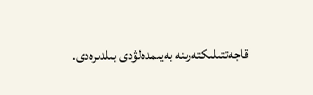قاجەتتىلىكتەرىنە بەيىمدەلۋدى بىلدىرەدى.